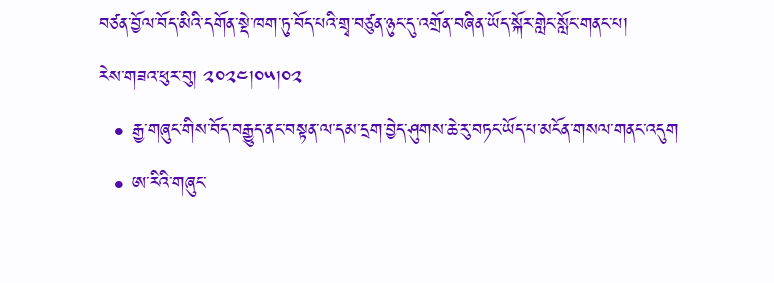བཙན་བྱོལ་བོད་མིའི་དགོན་སྡེ་ཁག་ཏུ་བོད་པའི་གྲྭ་བཙུན་ཉུང་དུ་འགྲོན་བཞིན་ཡོད་སྐོར་གླེང་སློང་གནང་པ།
རེས་གཟའ་ཕུར་བུ། ༢༠༢༤།༠༥།༠༢
  • རྒྱ་གཞུང་གིས་བོད་བརྒྱུད་ནང་བསྟན་ལ་དམ་དྲག་བྱེད་ཤུགས་ཆེ་རུ་བཏང་ཡོད་པ་མངོན་གསལ་གནང་འདུག
  • ཨ་རིའི་གཞུང་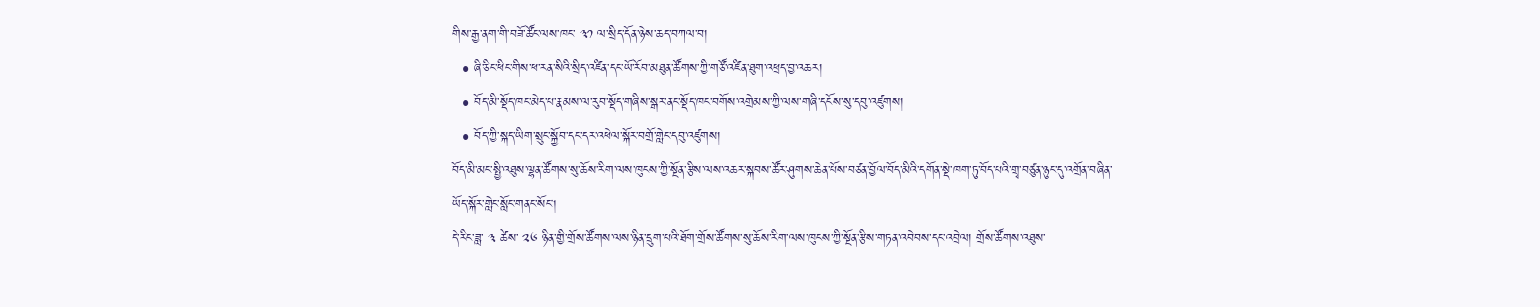གིས་རྒྱ་ནག་གི་བཟོ་ཚོང་ལས་ཁང་ ༣༡ ལ་སྲིད་དོན་ཉེས་ཆད་བཀལ་བ།
  • ཞི་ཅིང་ཕིང་གིས་ཕ་རན་སིའི་སྲིད་འཛིན་དང་ཡོ་རོབ་མཐུན་ཚོགས་ཀྱི་གཙོ་འཛིན་ཐུག་འཕྲད་བྱ་འཆར།
  • བོད་མི་སྡོད་ཁང་མེད་པ་རྣམས་ལ་རུབ་སྡོད་གཞིས་སྒར་ནང་སྡོད་ཁང་བགོས་འགྲེམས་ཀྱི་ལས་གཞི་དངོས་སུ་དབུ་འཛུགས།
  • བོད་ཀྱི་སྐད་ཡིག་སྲུང་སྐྱོབ་དང་དར་འཕེལ་སྐོར་བགྲོ་གླེང་དབུ་འཛུགས།
བོད་མི་མང་སྤྱི་འཐུས་ལྷན་ཚོགས་སུ་ཆོས་རིག་ལས་ཁུངས་ཀྱི་སྔོན་རྩིས་ལས་འཆར་སྐབས་ཚོར་ཤུགས་ཆེན་པོས་བཙན་བྱོལ་བོད་མིའི་དགོན་སྡེ་ཁག་ཏུ་བོད་པའི་གྲྭ་བཙུན་ཉུང་དུ་འགྲོན་བཞིན་ཡོད་སྐོར་གླེང་སློང་གནང་སོང།
དེ་རིང་ཟླ་ ༣ ཚེས་ ༢༦ ཉིན་གྱི་གྲོས་ཚོགས་ལས་ཉིན་དྲུག་པའི་ཐོག་གྲོས་ཚོགས་སུ་ཆོས་རིག་ལས་ཁུངས་ཀྱི་སྔོན་རྩིས་གཏན་འབེབས་དང་འབྲེལ། གྲོས་ཚོགས་འཐུས་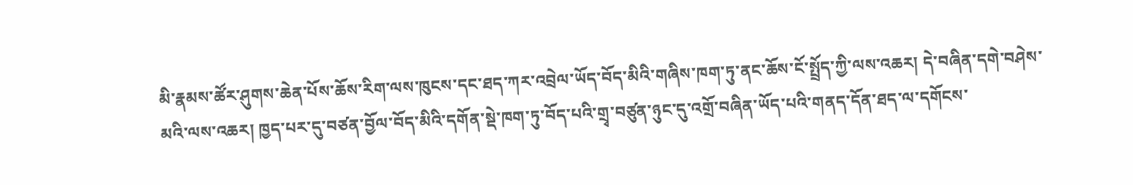མི་རྣམས་ཚོར་ཤུགས་ཆེན་པོས་ཆོས་རིག་ལས་ཁུངས་དང་ཐད་ཀར་འབྲེལ་ཡོད་བོད་མིའི་གཞིས་ཁག་ཏུ་ནང་ཆོས་ངོ་སྤྲོད་ཀྱི་ལས་འཆར། དེ་བཞིན་དགེ་བཤེས་མའི་ལས་འཆར། ཁྱད་པར་དུ་བཙན་བྱོལ་བོད་མིའི་དགོན་སྡེ་ཁག་ཏུ་བོད་པའི་གྲྭ་བཙུན་ཉུང་དུ་འགྲོ་བཞིན་ཡོད་པའི་གནད་དོན་ཐད་ལ་དགོངས་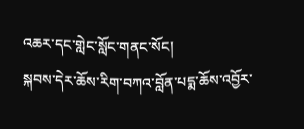འཆར་དང་གླེང་སློང་གནང་སོང།
སྐབས་དེར་ཆོས་རིག་བཀའ་བློན་པདྨ་ཆོས་འབྱོར་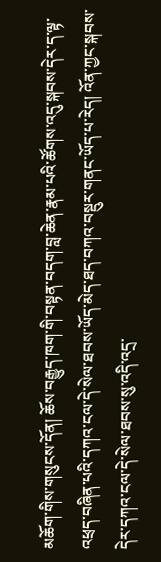མཆོག་གིས་གསུངས་དོན། ཆོས་བརྒྱུད་ཁག་གི་བསྟན་བདག་བླ་ཆེན་རྣམ་པའི་ཚོགས་འདུ་སྐབས་དེར་ད་ལྟ་འཕྲད་བཞིན་པའི་དཀའ་ངལ་དེ་སེལ་ཐབས་ཡོད་མེད་ཐད་བཀའ་བསྡུར་གནང་ཡོད་པ་རེད། འོན་ཀྱང་སྐབས་དེར་དཀའ་ངལ་དེ་སེལ་ཐབས་སུ་འདི་འདྲ་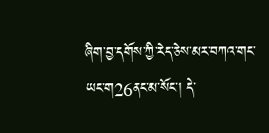ཞིག་བྱ་དགོས་ཀྱི་རེད་ཅེས་མར་བཀའ་གང་ཡང་ག26ནང་མ་སོང་། དེ་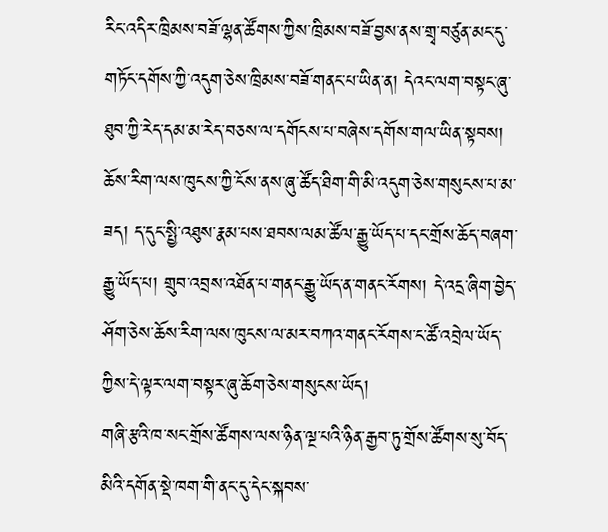རིང་འདིར་ཁྲིམས་བཟོ་ལྷན་ཚོགས་ཀྱིས་ཁྲིམས་བཟོ་བྱས་ནས་གྲྭ་བཙུན་མང་དུ་གཏོང་དགོས་ཀྱི་འདུག་ཅེས་ཁྲིམས་བཟོ་གནང་པ་ཡིན་ན། དེའང་ལག་བསྟང་ཞུ་ཐུབ་ཀྱི་རེད་དམ་མ་རེད་བཅས་ལ་དགོངས་པ་བཞེས་དགོས་གལ་ཡིན་སྟབས། ཆོས་རིག་ལས་ཁུངས་ཀྱི་ངོས་ནས་ཞུ་ཚོད་ཐིག་གི་མི་འདུག་ཅེས་གསུངས་པ་མ་ཟད། ད་དུང་སྤྱི་འཐུས་རྣམ་པས་ཐབས་ལམ་ཚོལ་རྒྱུ་ཡོད་པ་དང་གྲོས་ཆོད་བཞག་རྒྱུ་ཡོད་པ། གྲུབ་འབྲས་འཐོན་པ་གནང་རྒྱུ་ཡོད་ན་གནང་རོགས། དེ་འདྲ་ཞིག་བྱེད་ཤོག་ཅེས་ཆོས་རིག་ལས་ཁུངས་ལ་མར་བཀའ་གནང་རོགས་ང་ཚོ་འབྲེལ་ཡོད་ཀྱིས་དེ་ལྟར་ལག་བསྟར་ཞུ་ཆོག་ཅེས་གསུངས་ཡོད།
གཞི་རྩའི་ཁ་སང་གྲོས་ཚོགས་ལས་ཉིན་ལྔ་པའི་ཉིན་རྒྱབ་ཏུ་གྲོས་ཚོགས་སུ་བོད་མིའི་དགོན་སྡེ་ཁག་གི་ནང་དུ་དེང་སྐབས་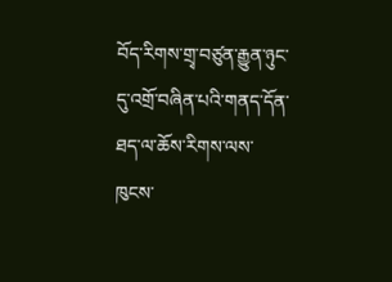བོད་རིགས་གྲྭ་བཙུན་རྒྱུན་ཉུང་དུ་འགྲོ་བཞིན་པའི་གནད་དོན་ཐད་ལ་ཆོས་རིགས་ལས་ཁུངས་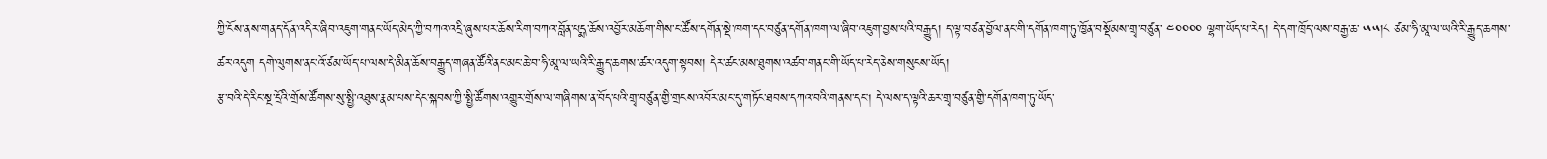ཀྱི་ངོས་ནས་གནད་དོན་འདིར་ཞིབ་འཇུག་གནང་ཡོད་མེད་ཀྱི་བཀའ་འདྲི་ཞུས་པར་ཆོས་རིག་བཀའ་བློན་པདྨ་ཆོས་འབྱོར་མཆོག་གིས་ང་ཚོས་དགོན་སྡེ་ཁག་དང་བཙུན་དགོན་ཁག་ལ་ཞིབ་འཇུག་བྱས་པའི་བརྒྱུད། ད་ལྟ་བཙན་བྱོལ་ནང་གི་དགོན་ཁག་ཏུ་ཁྱོན་བསྡོམས་གྲྭ་བཙུན་ ༤༠༠༠༠ ལྷག་ཡོད་པ་རེད། དེ་དག་ཁྲོད་ལས་བརྒྱ་ཆ་ ༥༥།༨ ཙམ་ཧི་མཱ་ལ་ཡའི་རི་རྒྱུད་ཆགས་ཚར་འདུག དགེ་ལུགས་ནང་འོ་ཙམ་ཡོད་པ་ལས་དེ་མིན་ཆོས་བརྒྱུད་གཞན་ཚོའི་ནང་མང་ཆེ་བ་ཧི་མཱ་ལ་ཡའི་རི་རྒྱུད་ཆགས་ཚར་འདུག་སྟབས། དེར་ཚང་མས་ཐུགས་འཚབ་གནང་གི་ཡོད་པ་རེད་ཅེས་གསུངས་ཡོད།
རྩ་བའི་དེ་རིང་སྔ་དྲོའི་གྲོས་ཚོགས་སུ་སྤྱི་འཐུས་རྣམ་པས་དེང་སྐབས་ཀྱི་སྤྱི་ཚོགས་འགྱུར་གྲོས་ལ་གཞིགས་ན་བོད་པའི་གྲྭ་བཙུན་གྱི་གྲངས་འབོར་མང་དུ་གཏོང་ཐབས་དཀའ་བའི་གནས་དང། དེ་ལས་ད་ལྟའི་ཆར་གྲྭ་བཙུན་གྱི་དགོན་ཁག་ཏུ་ཡོད་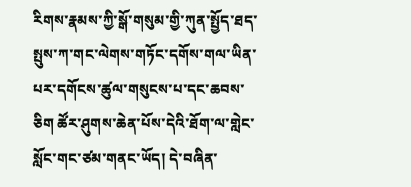རིགས་རྣམས་ཀྱི་སྒོ་གསུམ་གྱི་ཀུན་སྤྱོད་ཐད་སྤུས་ཀ་གང་ལེགས་གཏོང་དགོས་གལ་ཡིན་པར་དགོངས་ཚུལ་གསུངས་པ་དང་ཆབས་ཅིག ཚོར་ཤུགས་ཆེན་པོས་དེའི་ཐོག་ལ་གླེང་སློང་གང་ཙམ་གནང་ཡོད། དེ་བཞིན་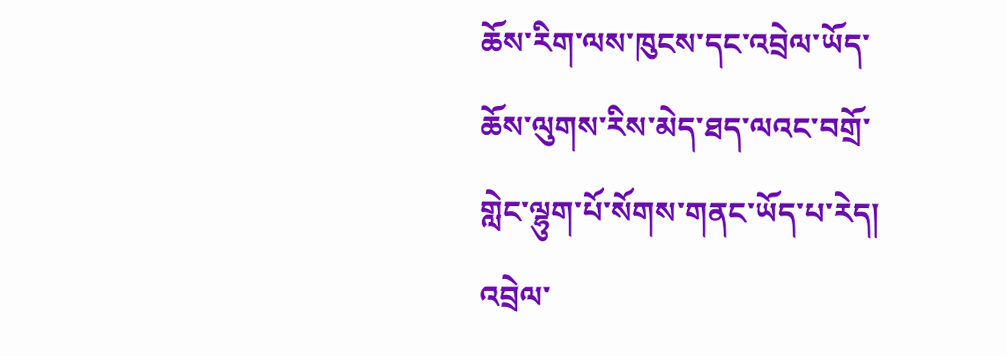ཆོས་རིག་ལས་ཁུངས་དང་འབྲེལ་ཡོད་ཆོས་ལུགས་རིས་མེད་ཐད་ལའང་བགྲོ་གླེང་ལྷུག་པོ་སོགས་གནང་ཡོད་པ་རེད།
འབྲེལ་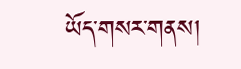ཡོད་གསར་གནས།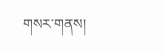གསར་གནས།